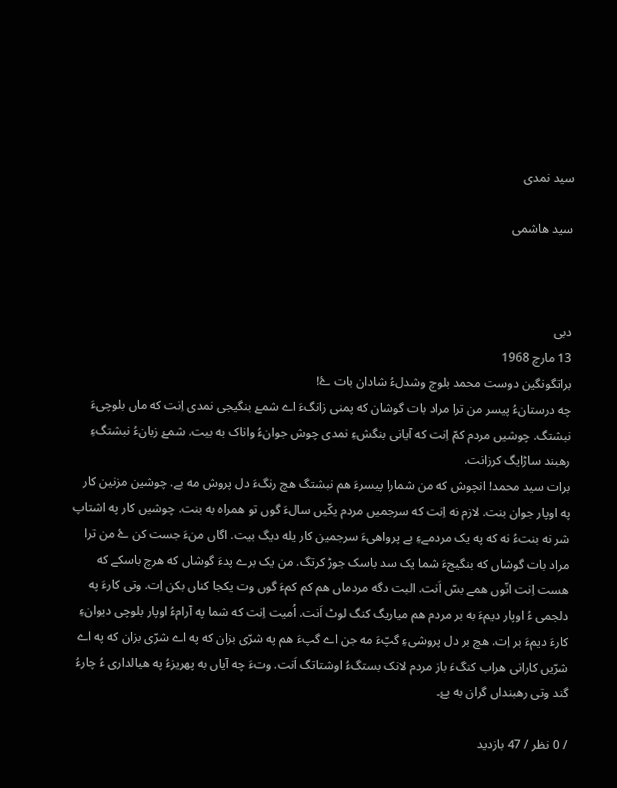سید نمدی

سید هاشمی



دبی
13 مارچ 1968
براتگونگین دوست محمد بلوچ وشدلءُ شادان بات ۓ!
چه درستانءُ پیسر من ترا مراد بات گوشان که پمنی زانگءَ اے شمۓ بنگیجی نمدی اِنت که ماں بلوچیءَ نبشتگ. چوشیں مردم کمّ اِنت که آیانی بنگشءِ نمدی چوش جوانءُ واناک به بیت. شمۓ زبانءُ نبشتگءِ رهبند ساڑایگ کرزانت.
برات سید محمد! انچوش که من شمارا پیسرءَ هم نبشتگ هچ رنگءَ دل پروش مه بے. چوشین مزنین کار په اوپار جوان بنت. لازم نه اِنت که سرجمیں مردم یکّیں سالءَ گوں تو همراه به بنت. چوشیں کار په اشتاپ شر نه بنتءُ نه که په یک مردمےءِ بے پرواهیءَ سرجمین کار یله دیگ بیت. اگاں منءَ جست کن ۓ من ترا مراد بات گوشاں که بنگیجءَ شما یک سد باسک جوڑ کرتگ. من یک برے پدءَ گوشاں که هرچ باسکے که هست اِنت انّوں همے بسّ اَنت. البت دگه مردماں هم کم کمءَ گوں وت یکجا کناں بکن اِت. وتی کارءَ په دلجمی ءُ اوپار دیمءَ به بر مردم هم میاریگ کنگ لوٹ اَنت. اُمیت اِنت که شما په آرامءُ اوپار بلوچی دیوانءِ کارءَ دیمءَ بر اِت. هچ بر دل پروشیءِ گپّءَ مه جن اے گپءَ هم په شرّی بزان که په اے شرّی بزان که په اے شرّیں کارانی هراب کنگءَ باز مردم لانک بستگءُ اوشتاتگ اَنت. وتءَ چه آیاں به پهریزءُ په هیالداری ءُ چارءُ گند وتی رهبنداں گران به بۓ۔

/ 0 نظر / 47 بازدید